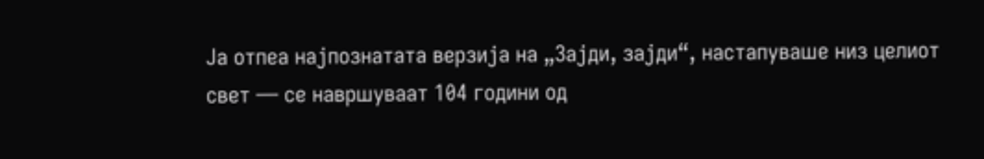Ја отпеа најпознатата верзија на „Зајди, зајди“, настапуваше низ целиот свет — се навршуваат 104 години од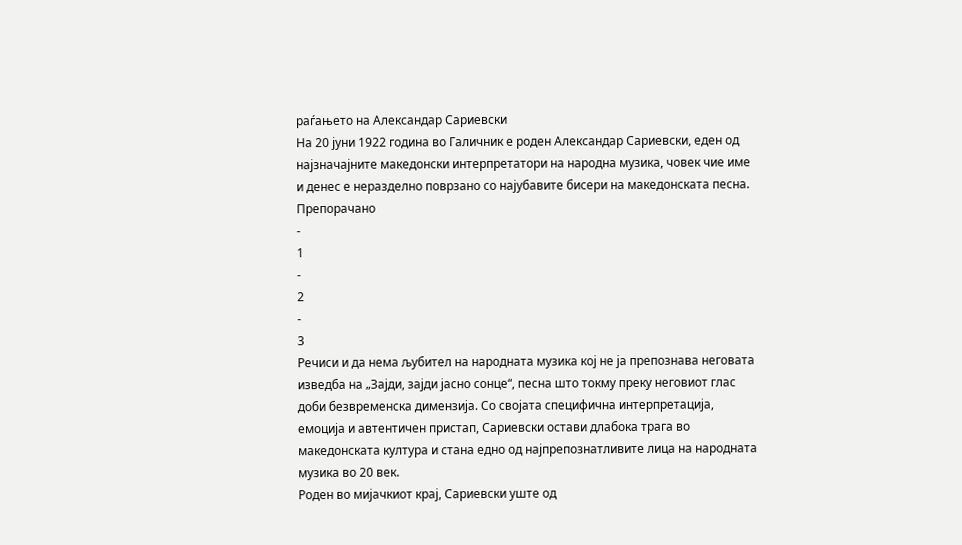раѓањето на Александар Сариевски
На 20 јуни 1922 година во Галичник е роден Александар Сариевски, еден од најзначајните македонски интерпретатори на народна музика, човек чие име и денес е неразделно поврзано со најубавите бисери на македонската песна.
Препорачано
-
1
-
2
-
3
Речиси и да нема љубител на народната музика кој не ја препознава неговата изведба на „Зајди, зајди јасно сонце“, песна што токму преку неговиот глас доби безвременска димензија. Со својата специфична интерпретација, емоција и автентичен пристап, Сариевски остави длабока трага во македонската култура и стана едно од најпрепознатливите лица на народната музика во 20 век.
Роден во мијачкиот крај, Сариевски уште од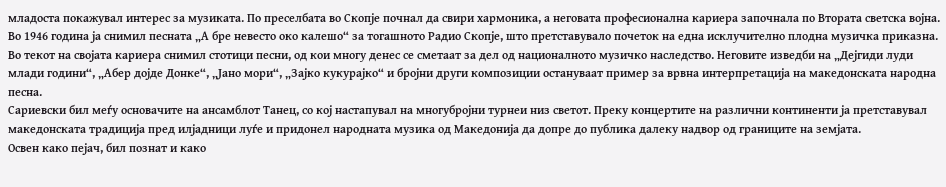младоста покажувал интерес за музиката. По преселбата во Скопје почнал да свири хармоника, а неговата професионална кариера започнала по Втората светска војна. Во 1946 година ја снимил песната „А бре невесто око калешо“ за тогашното Радио Скопје, што претставувало почеток на една исклучително плодна музичка приказна.
Во текот на својата кариера снимил стотици песни, од кои многу денес се сметаат за дел од националното музичко наследство. Неговите изведби на „Дејгиди луди млади години“, „Абер дојде Донке“, „Јано мори“, „Зајко кукурајко“ и бројни други композиции остануваат пример за врвна интерпретација на македонската народна песна.
Сариевски бил меѓу основачите на ансамблот Танец, со кој настапувал на многубројни турнеи низ светот. Преку концертите на различни континенти ја претставувал македонската традиција пред илјадници луѓе и придонел народната музика од Македонија да допре до публика далеку надвор од границите на земјата.
Освен како пејач, бил познат и како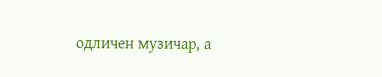одличен музичар, а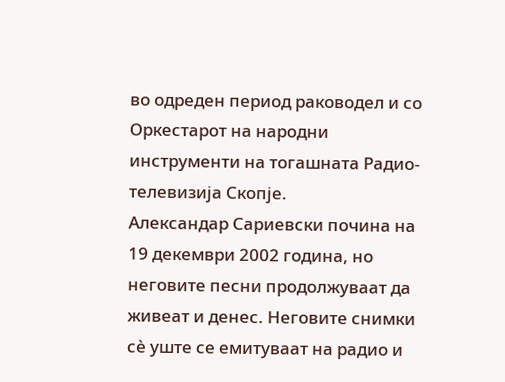во одреден период раководел и со Оркестарот на народни инструменти на тогашната Радио-телевизија Скопје.
Александар Сариевски почина на 19 декември 2002 година, но неговите песни продолжуваат да живеат и денес. Неговите снимки сè уште се емитуваат на радио и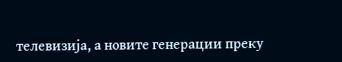телевизија, а новите генерации преку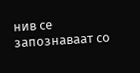нив се запознаваат со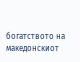богатството на македонскиот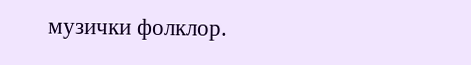музички фолклор.